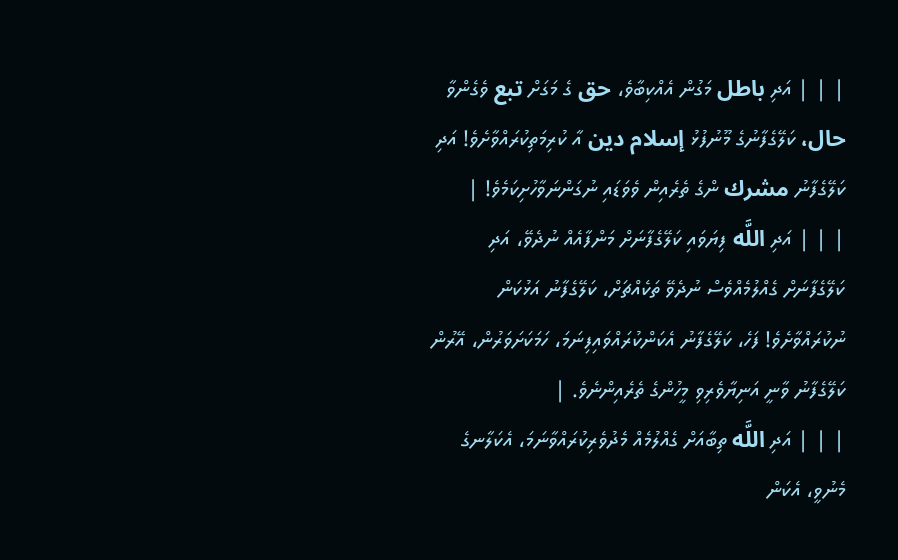| | | އަދި باطل މަގުން އެއްކިބާވެ، حق ގެ މަގަށް تبع ވެގެންވާ حال، ކަލޭގެފާނުގެ މޫނުފުޅު إسلام دين އާ ކުރިމަތިކުރައްވާށެވެ! އަދި ކަލޭގެފާނު مشرك ންގެ ތެރެއިން ވެވަޑައި ނުގަންނަވާހުށިކަމެވެ! |
| | | އަދި اللَّه ފިޔަވައި ކަލޭގެފާނަށް މަންފާއެއް ނުދެވޭ، އަދި ކަލޭގެފާނަށް ގެއްލުމެއްވެސް ނުދެވޭ ތަކެއްޗަށް، ކަލޭގެފާނު އަޅުކަން ނުކުރައްވާށެވެ! ފަހެ، ކަލޭގެފާނު އެކަންކުރައްވައިފިނަމަ، ހަމަކަށަވަރުން، އޭރުން ކަލޭގެފާނު ވާނީ އަނިޔާވެރިވި މީހުންގެ ތެރެއިންނެވެ. |
| | | އަދި اللَّه ތިބާއަށް ގެއްލުމެއް މެދުވެރިކުރައްވާނަމަ، އެކަލާނގެ މެނުވީ، އެކަން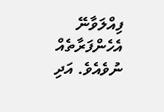ފިއްލަވާނޭ އެހެންފަރާތެއް ނުވެއެވެ. އަދި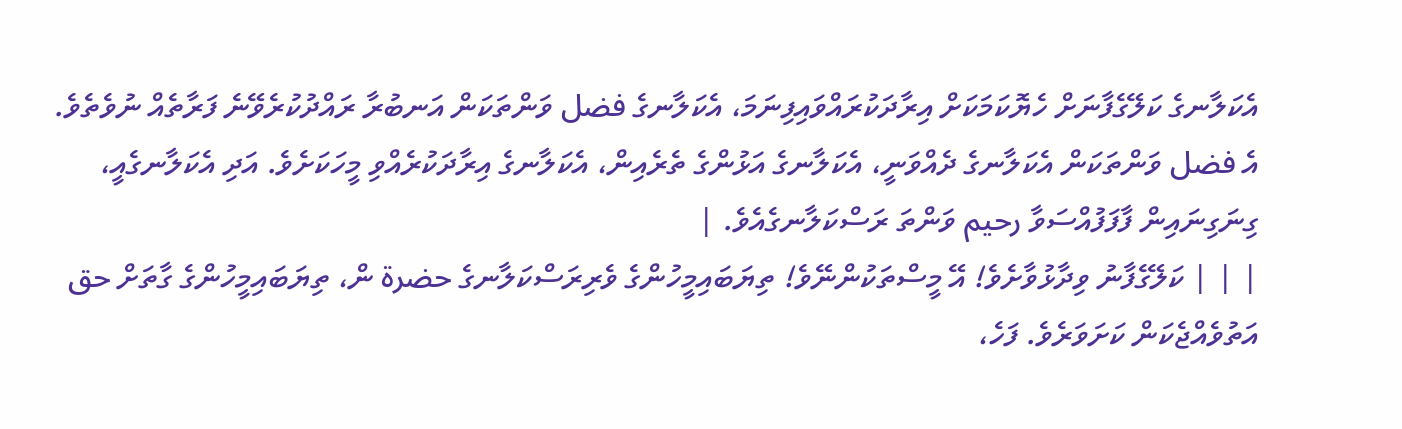އެކަލާނގެ ކަލޭގެފާނަށް ހެޔޮކަމަކަށް އިރާދަކުރައްވައިފިނަމަ، އެކަލާނގެ فضل ވަންތަކަން އަނބުރާ ރައްދުކުރެވޭނެ ފަރާތެއް ނުވެތެވެ. އެ فضل ވަންތަކަން އެކަލާނގެ ދެއްވަނީ، އެކަލާނގެ އަޅުންގެ ތެރެއިން، އެކަލާނގެ އިރާދަކުރެއްވި މީހަކަށެވެ. އަދި އެކަލާނގެއީ، ގިނަގިނައިން ފާފަފުއްސަވާ رحيم ވަންތަ ރަސްކަލާނގެއެވެ. |
| | | ކަލޭގެފާނު ވިދާޅުވާށެވެ! އޭ މީސްތަކުންނޭވެ! ތިޔަބައިމީހުންގެ ވެރިރަސްކަލާނގެ حضرة ން، ތިޔަބައިމީހުންގެ ގާތަށް حق އަތުވެއްޖެކަން ކަށަވަރެވެ. ފަހެ،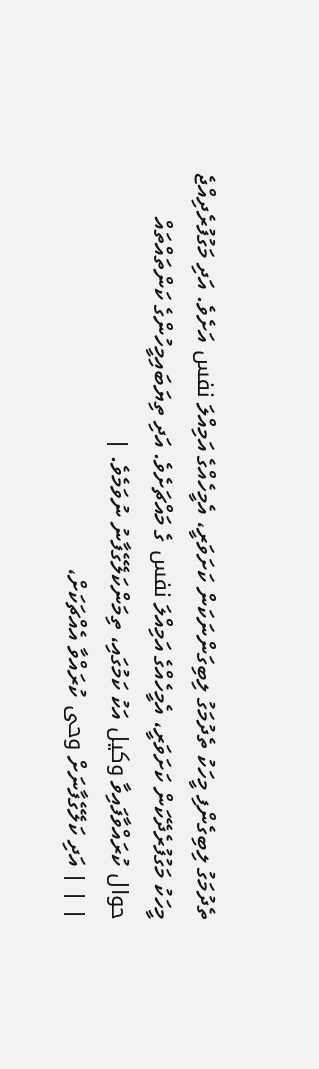ތެދުމަގު ލިބިގެންފި މީހަކު ތެދުމަގު ލިބިގަންނަކަން ކަށަވަރީ، އެމީހެއްގެ އަމިއްލަ نفس އަށެވެ. އަދި މަގުފުރެދިއްޖެ މީހަކު މަގުފުރެދޭކަން ކަށަވަރީ، އެމީހެއްގެ އަމިއްލަ نفس ގެ މައްޗަށެވެ. އަދި ތިޔަބައިމީހުންގެ ކަންތައްތައް حوال ކުރައްވާފައިވާ وكيل އަކު ކަމުގައި، ތިމަންކަލޭގެފާނު ނުވަމެވެ. |
| | | އަދި ކަލޭގެފާނަށް وحى ކުރައްވާ އެއްޗަކަށް،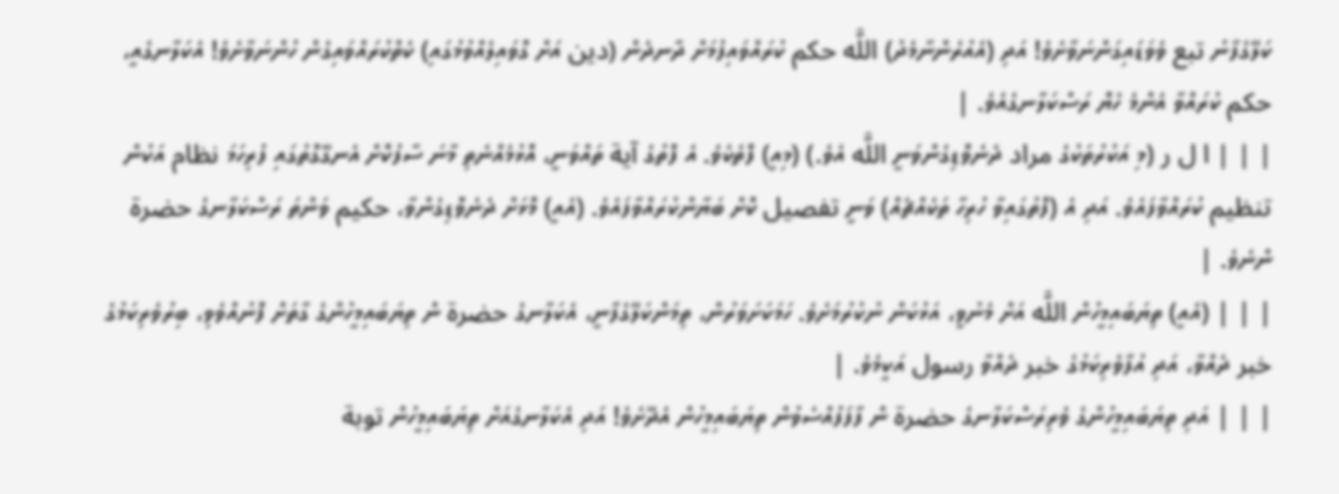ކަލޭގެފާނު تبع ވެވަޑައިގަންނަވާށެވެ! އަދި (އެއުރެންނާމެދު) اللَّه حكم ކުރައްވައިފުމަށް ދާނދެން (دين އަށް ގޮވައިލެއްވުމުގައި) ކެތްކުރައްވައިގެން ހުންނަވާށެވެ! އެކަލާނގެއީ، حكم ކުރައްވާ އެންމެ ހެޔޮ ރަސްކަލާނގެއެވެ. |
| | | ا ل ر (މި އަކުރުތަކުގެ مراد ދެނެވޮޑިގެންވަނީ اللَّه އެވެ.) (މިއީ) ފޮތެކެވެ. އެ ފޮތުގެ آية ތައްވަނީ، އޮޅުމެއްނެތި މާނަ ސާފުކޮށް އެނގޭގޮތުގައި ފުރިހަމަ نظام އަކުން تنظيم ކުރައްވާފައެވެ. އަދި އެ (ފޮތުގައިވާ ހުރިހާ ތަކެއްޗެއް) ވަނީ تفصيل ކޮށް ބަޔާންކުރައްވާފައެވެ. (އެއީ) މޮޅަށް ދެނެވޮޑިގެންވާ، حكيم ވަންތަ ރަސްކަލާނގެ حضرة ންނެވެ. |
| | | (އެއީ) ތިޔަބައިމީހުން اللَّه އަށް މެނުވީ، އަޅުކަން ނުކުރުމަށެވެ. ހަމަކަށަވަރުން، ތިމަންކަލޭގެފާނީ، އެކަލާނގެ حضرة ން ތިޔަބައިމީހުންގެ ގާތަށް ފޮނުއްވެވި، ބިރުވެރިކަމުގެ خبر ދެއްވާ، އަދި އުފާވެރިކަމުގެ خبر ދެއްވާ رسول އަކީމެވެ. |
| | | އަދި ތިޔަބައިމީހުންގެ ވެރިރަސްކަލާނގެ حضرة ން ފާފަފުއްސެވުން ތިޔަބައިމީހުން އެދޭށެވެ! އަދި އެކަލާނގެއަށް ތިޔަބައިމީހުން توبة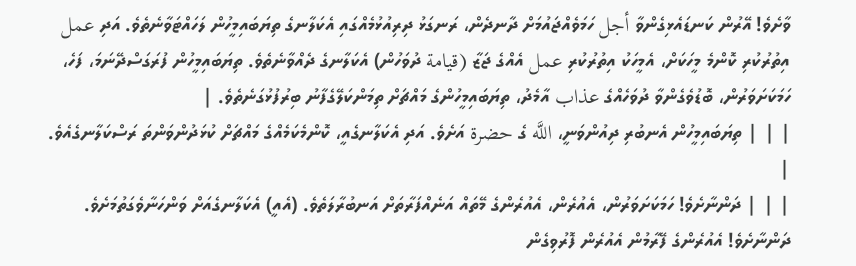ވާށެވެ! އޭރުން ކަނޑައެޅިގެންވާ أجل ހަމަވެއްޖައުމަށް ދާނދެން، ރަނގަޅު ދިރިއުޅުމެއްގައި އެކަލާނގެ ތިޔަބައިމީހުން ލަހައްޓަވާނެތެވެ. އަދި عمل އިތުރުކުރި ކޮންމެ މީހަކަށް، އެމީހަކު އިތުރުކުރި عمل އެއްގެ ޖަޒާ (قيامة ދުވަހުން) އެކަލާނގެ ދެއްވާނެތެވެ. ތިޔަބައިމީހުން ފުރަގަސްދޭނަމަ، ފަހެ، ހަމަކަށަވަރުން، ބޮޑުވެގެންވާ ދުވަހެއްގެ عذاب އާމެދު، ތިޔަބައިމީހުންގެ މައްޗަށް ތިމަންކަލޭގެފާނު ބިރުފުޅުގަނެތެވެ. |
| | | ތިޔަބައިމީހުން އެނބުރި ދިއުންވަނީ، اللَّه ގެ حضرة އަށެވެ. އަދި އެކަލާނގެއީ، ކޮންމެކަމެއްގެ މައްޗަށް ކުޅަދުންވަންތަ ރަސްކަލާނގެއެވެ. |
| | | ދަންނާށެވެ! ހަމަކަށަވަރުން، އެއުރެން، އެއުރެންގެ މޭތައް އަނެއްފަރާތަށް އަނބުރާލަތެވެ. (އެއީ) އެކަލާނގެއަށް ވަންހަނާވެގަތުމަށެވެ. ދަންނާށެވެ! އެއުރެންގެ ފޭރާމުން އެއުރެން ފޮރުވިގެން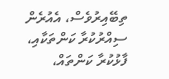ތިބޭއިރުވެސް، އެއުރެން ސިއްރުކުރާ ކަންތަކާއި، ފާޅުކުރާ ކަންތައް،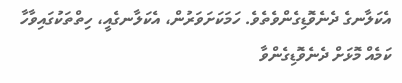އެކަލާނގެ ދެނެވޮޑިގެންވެތެވެ. ހަމަކަށަވަރުން، އެކަލާނގެއީ، ހިތްތަކުގައިވާހާ ކަމެއް މޮޅަށް ދެނެވޮޑިގެންވާ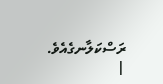ރަސްކަލާނގެއެވެ. |